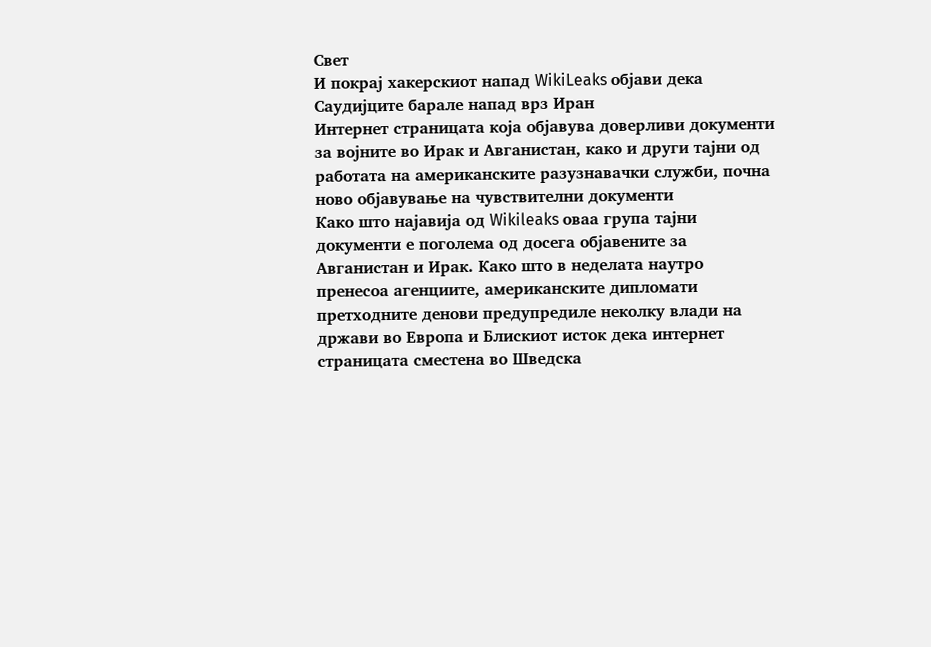Свет
И покрај хакерскиот напад WikiLeaks објави дека Саудијците барале напад врз Иран
Интернет страницата која објавува доверливи документи за војните во Ирак и Авганистан, како и други тајни од работата на американските разузнавачки служби, почна ново објавување на чувствителни документи
Како што најавија од Wikileaks оваа група тајни документи е поголема од досега објавените за Авганистан и Ирак. Како што в неделата наутро пренесоа агенциите, американските дипломати претходните денови предупредиле неколку влади на држави во Европа и Блискиот исток дека интернет страницата сместена во Шведска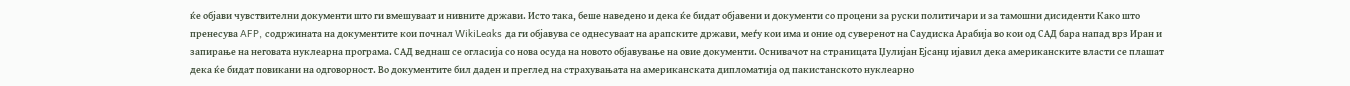ќе објави чувствителни документи што ги вмешуваат и нивните држави. Исто така, беше наведено и дека ќе бидат објавени и документи со процени за руски политичари и за тамошни дисиденти Како што пренесува AFP, содржината на документите кои почнал WikiLeaks да ги објавува се однесуваат на арапските држави, меѓу кои има и оние од суверенот на Саудиска Арабија во кои од САД бара напад врз Иран и запирање на неговата нуклеарна програма. САД веднаш се огласија со нова осуда на новото објавување на овие документи. Оснивачот на страницата Џулијан Ејсанџ ијавил дека американските власти се плашат дека ќе бидат повикани на одговорност. Во документите бил даден и преглед на страхувањата на американската дипломатија од пакистанското нуклеарно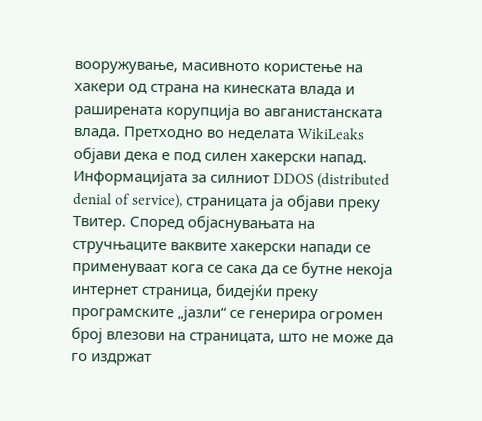вооружување, масивното користење на хакери од страна на кинеската влада и раширената корупција во авганистанската влада. Претходно во неделата WikiLeaks објави дека е под силен хакерски напад. Информацијата за силниот DDOS (distributed denial of service), страницата ја објави преку Твитер. Според објаснувањата на стручњаците ваквите хакерски напади се применуваат кога се сака да се бутне некоја интернет страница, бидејќи преку програмските „јазли“ се генерира огромен број влезови на страницата, што не може да го издржат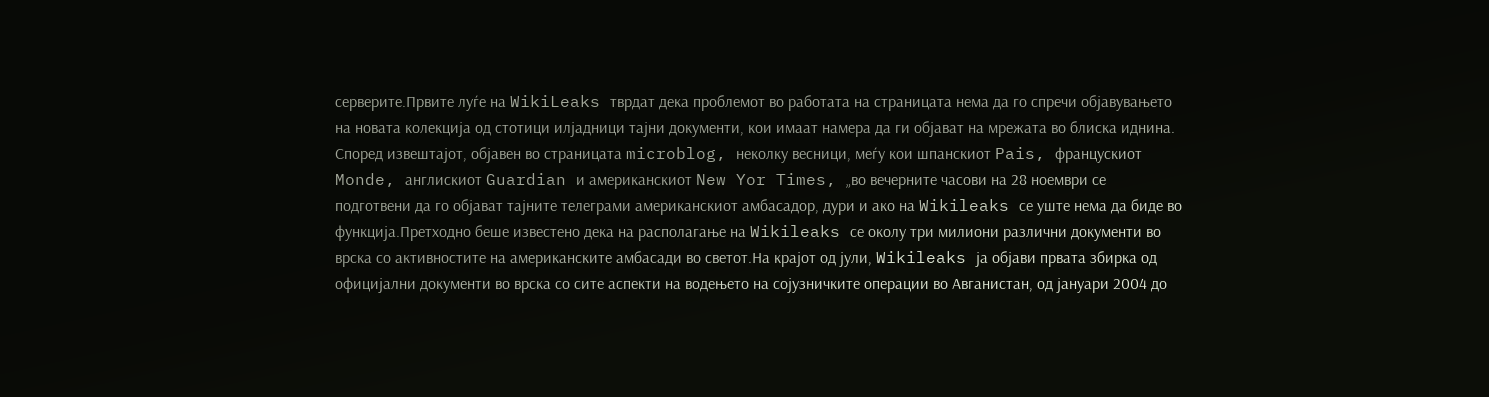серверите.Првите луѓе на WikiLeaks тврдат дека проблемот во работата на страницата нема да го спречи објавувањето на новата колекција од стотици илјадници тајни документи, кои имаат намера да ги објават на мрежата во блиска иднина. Според извештајот, објавен во страницата microblog, неколку весници, меѓу кои шпанскиот Pais, францускиот Monde, англискиот Guardian и американскиот New Yor Times, „во вечерните часови на 28 ноември се подготвени да го објават тајните телеграми американскиот амбасадор, дури и ако на Wikileaks се уште нема да биде во функција.Претходно беше известено дека на располагање на Wikileaks се околу три милиони различни документи во врска со активностите на американските амбасади во светот.На крајот од јули, Wikileaks ја објави првата збирка од официјални документи во врска со сите аспекти на водењето на сојузничките операции во Авганистан, од јануари 2004 до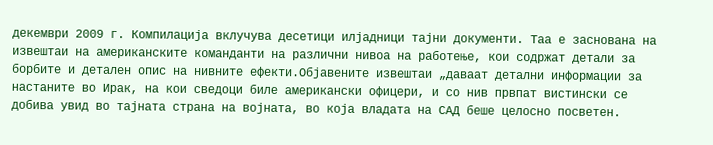декември 2009 г. Компилација вклучува десетици илјадници тајни документи. Таа е заснована на извештаи на американските команданти на различни нивоа на работење, кои содржат детали за борбите и детален опис на нивните ефекти.Објавените извештаи „даваат детални информации за настаните во Ирак, на кои сведоци биле американски офицери, и со нив првпат вистински се добива увид во тајната страна на војната, во која владата на САД беше целосно посветен.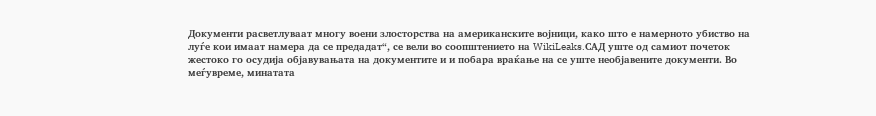Документи расветлуваат многу воени злосторства на американските војници, како што е намерното убиство на луѓе кои имаат намера да се предадат“, се вели во соопштението на WikiLeaks.САД уште од самиот почеток жестоко го осудија објавувањата на документите и и побара враќање на се уште необјавените документи. Во меѓувреме, минатата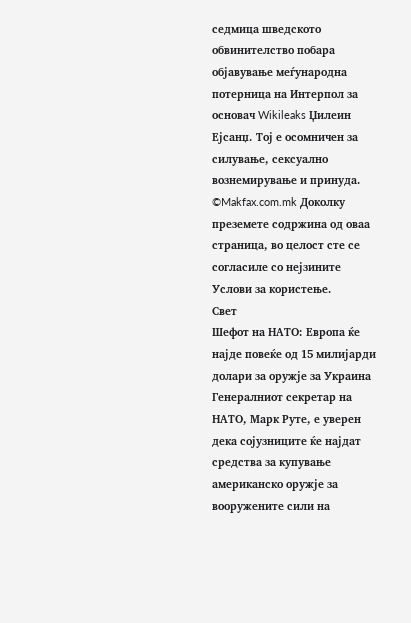седмица шведското обвинителство побара објавување меѓународна потерница на Интерпол за основач Wikileaks Џилеин Ејсанџ. Тој е осомничен за силување, сексуално вознемирување и принуда.
©Makfax.com.mk Доколку преземете содржина од оваа страница, во целост сте се согласиле со нејзините Услови за користење.
Свет
Шефот на НАТО: Европа ќе најде повеќе од 15 милијарди долари за оружје за Украина
Генералниот секретар на НАТО, Марк Руте, е уверен дека сојузниците ќе најдат средства за купување американско оружје за вооружените сили на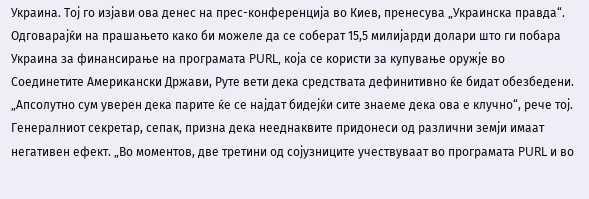Украина. Тој го изјави ова денес на прес-конференција во Киев, пренесува „Украинска правда“.
Одговарајќи на прашањето како би можеле да се соберат 15,5 милијарди долари што ги побара Украина за финансирање на програмата PURL, која се користи за купување оружје во Соединетите Американски Држави, Руте вети дека средствата дефинитивно ќе бидат обезбедени.
„Апсолутно сум уверен дека парите ќе се најдат бидејќи сите знаеме дека ова е клучно“, рече тој. Генералниот секретар, сепак, призна дека нееднаквите придонеси од различни земји имаат негативен ефект. „Во моментов, две третини од сојузниците учествуваат во програмата PURL и во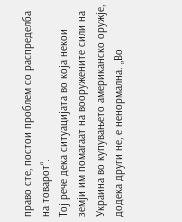право сте, постои проблем со распределба на товарот“.
Тој рече дека ситуацијата во која некои земји им помагаат на вооружените сили на Украина во купувањето американско оружје, додека други не, е ненормална. „Во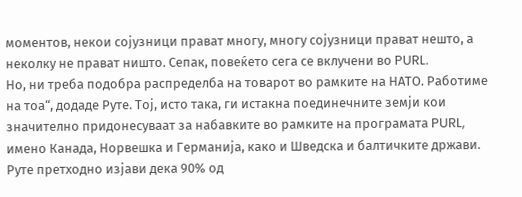моментов, некои сојузници прават многу, многу сојузници прават нешто, а неколку не прават ништо. Сепак, повеќето сега се вклучени во PURL.
Но, ни треба подобра распределба на товарот во рамките на НАТО. Работиме на тоа“, додаде Руте. Тој, исто така, ги истакна поединечните земји кои значително придонесуваат за набавките во рамките на програмата PURL, имено Канада, Норвешка и Германија, како и Шведска и балтичките држави.
Руте претходно изјави дека 90% од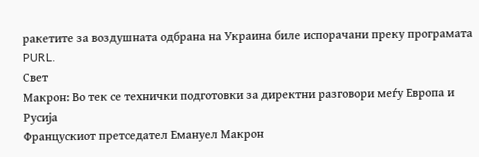ракетите за воздушната одбрана на Украина биле испорачани преку програмата PURL.
Свет
Макрон: Во тек се технички подготовки за директни разговори меѓу Европа и Русија
Францускиот претседател Емануел Макрон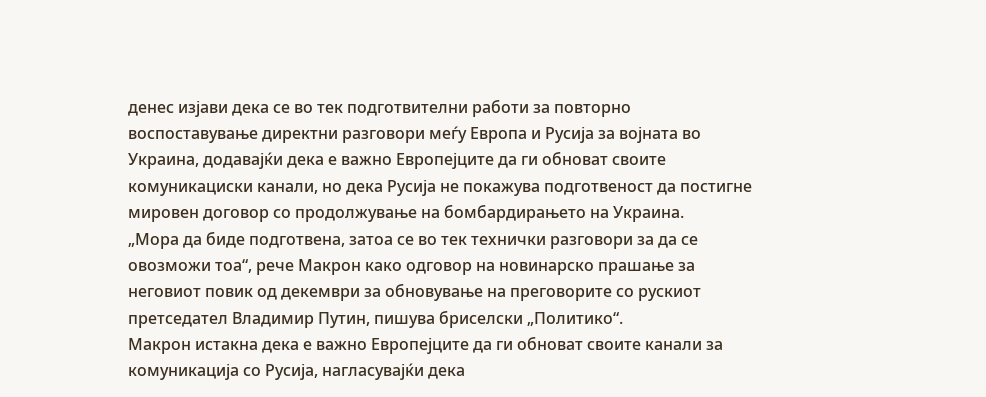денес изјави дека се во тек подготвителни работи за повторно воспоставување директни разговори меѓу Европа и Русија за војната во Украина, додавајќи дека е важно Европејците да ги обноват своите комуникациски канали, но дека Русија не покажува подготвеност да постигне мировен договор со продолжување на бомбардирањето на Украина.
„Мора да биде подготвена, затоа се во тек технички разговори за да се овозможи тоа“, рече Макрон како одговор на новинарско прашање за неговиот повик од декември за обновување на преговорите со рускиот претседател Владимир Путин, пишува бриселски „Политико“.
Макрон истакна дека е важно Европејците да ги обноват своите канали за комуникација со Русија, нагласувајќи дека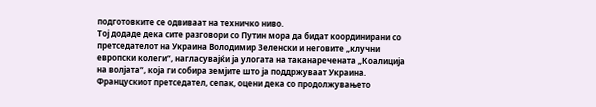подготовките се одвиваат на техничко ниво.
Тој додаде дека сите разговори со Путин мора да бидат координирани со претседателот на Украина Володимир Зеленски и неговите „клучни европски колеги“, нагласувајќи ја улогата на таканаречената „Коалиција на волјата“, која ги собира земјите што ја поддржуваат Украина.
Францускиот претседател, сепак, оцени дека со продолжувањето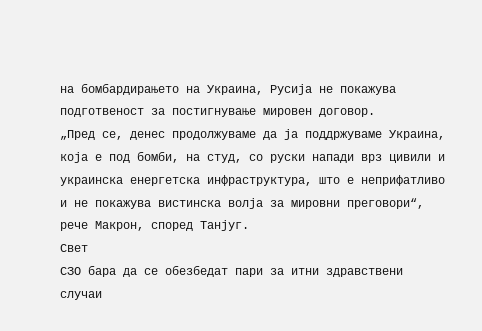на бомбардирањето на Украина, Русија не покажува подготвеност за постигнување мировен договор.
„Пред се, денес продолжуваме да ја поддржуваме Украина, која е под бомби, на студ, со руски напади врз цивили и украинска енергетска инфраструктура, што е неприфатливо и не покажува вистинска волја за мировни преговори“, рече Макрон, според Танјуг.
Свет
СЗО бара да се обезбедат пари за итни здравствени случаи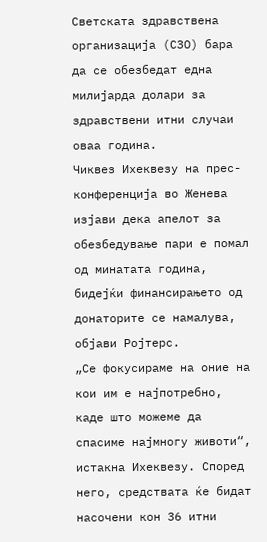Светската здравствена организација (СЗО) бара да се обезбедат една милијарда долари за здравствени итни случаи оваа година.
Чиквез Ихеквезу на прес-конференција во Женева изјави дека апелот за обезбедување пари е помал од минатата година, бидејќи финансирањето од донаторите се намалува, објави Ројтерс.
„Се фокусираме на оние на кои им е најпотребно, каде што можеме да спасиме најмногу животи“, истакна Ихеквезу. Според него, средствата ќе бидат насочени кон 36 итни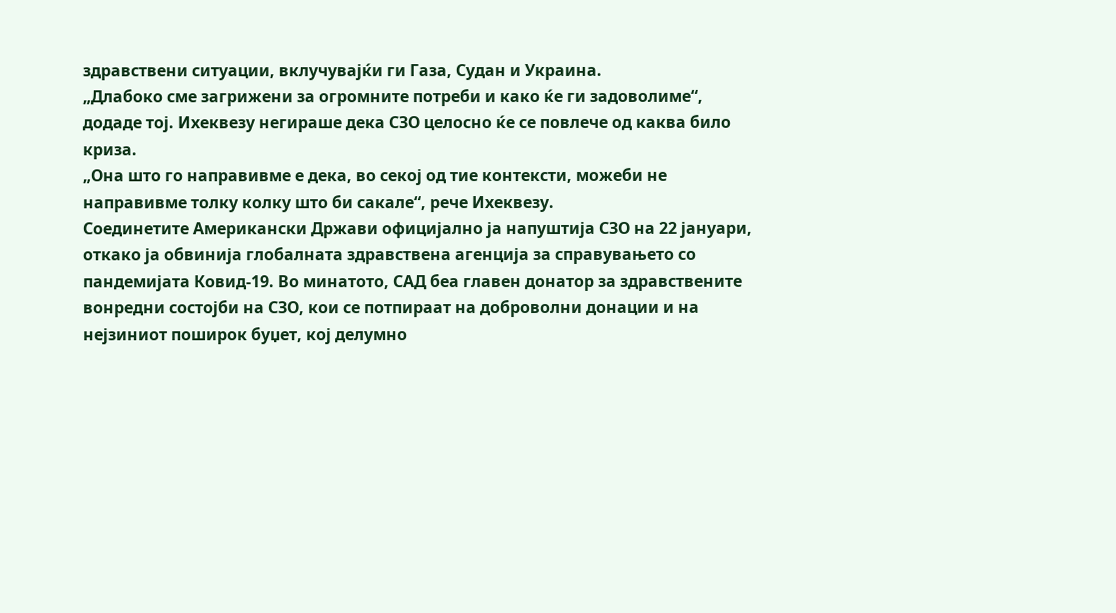здравствени ситуации, вклучувајќи ги Газа, Судан и Украина.
„Длабоко сме загрижени за огромните потреби и како ќе ги задоволиме“, додаде тој. Ихеквезу негираше дека СЗО целосно ќе се повлече од каква било криза.
„Она што го направивме е дека, во секој од тие контексти, можеби не направивме толку колку што би сакале“, рече Ихеквезу.
Соединетите Американски Држави официјално ја напуштија СЗО на 22 јануари, откако ја обвинија глобалната здравствена агенција за справувањето со пандемијата Ковид-19. Во минатото, САД беа главен донатор за здравствените вонредни состојби на СЗО, кои се потпираат на доброволни донации и на нејзиниот поширок буџет, кој делумно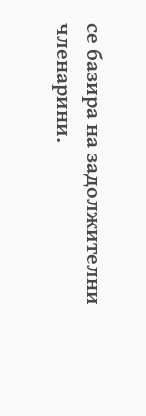се базира на задолжителни членарини.